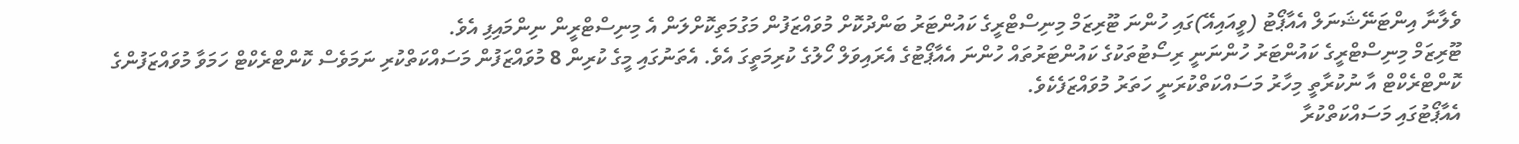ވެލާނާ އިންޓަނޭޝަނަލް އެއާޕޯޓު (ވީއައިއޭ)ގައި ހުންނަ ޓޫރިޒަމް މިނިސްޓްރީގެ ކައުންޓަރު ބަންދުކޮށް މުވައްޒަފުން މަގުމަތިކޮށްލަން އެ މިނިސްޓްރީން ނިންމައިފި އެވެ.
ޓޫރިޒަމް މިނިސްޓްރީގެ ކައުންޓަރު ހުންނަނީ ރިސޯޓުތަކުގެ ކައުންޓަރުތައް ހުންނަ އެއާޕޯޓުގެ އެރައިވަލް ހޯލުގެ ކުރިމަތީގަ އެވެ. އެތަނުގައި މީގެ ކުރިން 8 މުވައްޒަފުން މަސައްކަތްކުރި ނަމަވެސް ކޮންޓްރެކްޓް ހަމަވާ މުވައްޒަފުންގެ ކޮންޓްރެކްޓް އާ ނުކުރާތީ މިހާރު މަސައްކަތްކުރަނީ ހަތަރު މުވައްޒަފެކެވެ.
އެއާޕޯޓުގައި މަސައްކަތްކުރާ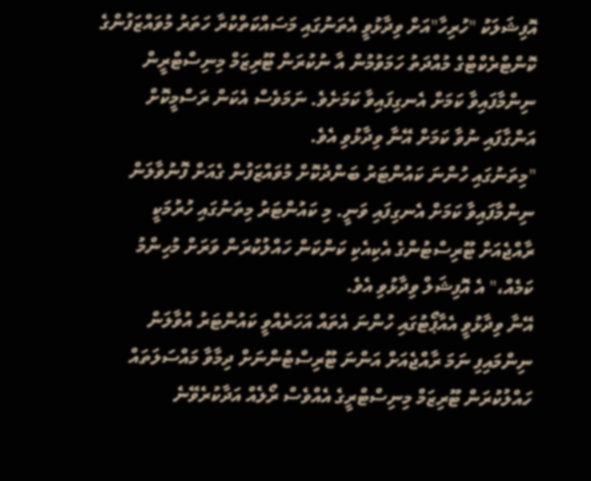އޮފިޝަލަކު "ހުރިހާ"އަށް ވިދާޅުވީ އެތަނުގައި މަސައްކަތްކުރާ ހަތަރު މުވައްޒަފުންގެ ކޮންޓްރެކްޓްގެ މުއްދަތު ހަމަވުމުން އާ ނުކުރަން ޓޫރިޒަމް މިނިސްޓްރީން ނިންމާފައިވާ ކަމަށް އެނގިފައިވާ ކަމަށެވެ. ނަމަވެސް އެކަން ރަސްމީކޮށް އަންގާފައި ނުވާ ކަމަށް އޭނާ ވިދާޅުވި އެވެ.
"މިތަނުގައި ހުންނަ ކައުންޓަރު ބަންދުކޮށް މުވައްޒަފުން ގެއަށް ފޮނުވާލަން ނިންމާފައިވާ ކަމަށް އެނގިފައި ވަނީ. މި ކައުންޓަރު މިތަނުގައި ހުރުމަކީ ރާއްޖެއަށް ޓޫރިސްޓުންގެ އެކިއެކި ކަންކަން ހައްލުކުރަން ވަރަށް މުހިންމު ކަމެއް،" އެ އޮފިޝަލް ވިދާޅުވި އެވެ.
އޭނާ ވިދާޅުވީ އެއާޕޯޓުގައި ހުންނަ އެތައް އަހަރެއްވީ ކައުންޓަރު އުވާލަން ނިންމައިފި ނަމަ ރާއްޖެއަށް އަންނަ ޓޫރިސްޓުންނަށް ދިމާވާ މައްސަލަތައް ހައްލުކުރަން ޓޫރިޒަމް މިނިސްޓްރީގެ އެއްވެސް ރޯލެއް އަދާކުރެވޭނެ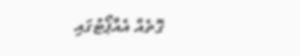ގޮތެއް އެއާޕޯޓުގައި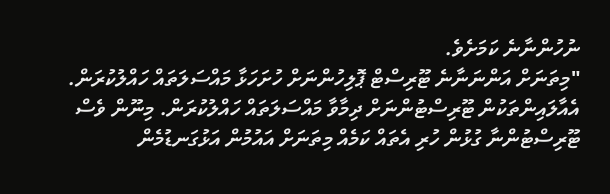ނުހުންނާނެ ކަމަށެވެ.
"މިތަނަށް އަންނަނާނެ ޓޫރިސްޓް ޕޮލިހުންނަށް ހުށަހަޅާ މައްސަލަތައް ހައްލުކުރަން. އެއާލައިންތަކުން ޓޫރިސްޓުންނަށް ދިމާވާ މައްސަލަތައް ހައްލުކުރަން. މިނޫން ވެސް ޓޫރިސްޓުންނާ ގުޅުން ހުރި އެތައް ކަމެއް މިތަނަށް އައުމުން އަޅުގަނޑުމެން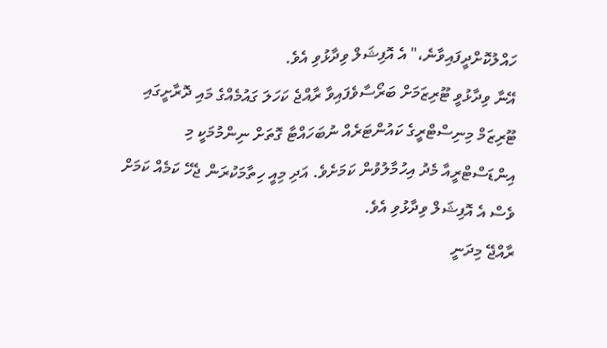ހައްލުކޮށްދީފައިވާނެ،" އެ އޮފިޝަލް ވިދާޅުވި އެވެ.
އޭނާ ވިދާޅުވީ ޓޫރިޒަމަށް ބަރޯސާވެފައިވާ ރާއްޖެ ކަހަލަ ގައުމެއްގެ މައި ދޮރާށީގައި ޓޫރިޒަމް މިނިސްޓްރީގެ ކައުންޓަރެއް ނުބަހައްޓާ ގޮތަށް ނިންމުމަކީ މި އިންޑަސްޓްރީއާ މެދު އިހުމާލުވުން ކަމަށެވެ. އަދި މިއީ ހިތާމަކުރަން ޖެހޭ ކަމެއް ކަމަށް ވެސް އެ އޮފިޝަލް ވިދާޅުވި އެވެ.
ރާއްޖޭ މިދަނީ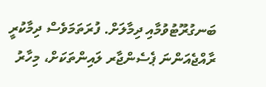ބަނގުރޫޓުވުމާއި ދިމާލަށް. ފުރަތަމަވެސް ދިމާކުރީ ރާއްޖެއަންނަ ޕެސެންޖާރ ލައިންތަކަށް، މިހާރު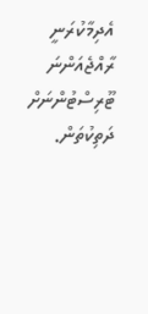އެދިމާކުރަނީ ރާއްޖެއަންނަ ޓޫރިސްޓުންނަށް ދަތިކުތަން.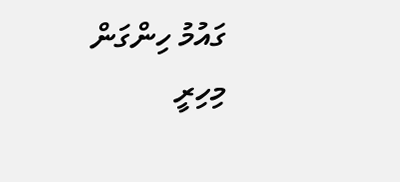ގައުމު ހިންގަން މިހިރީ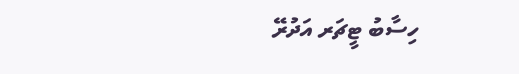ހިސާބު ޓީޗަރ އަދުރޭ